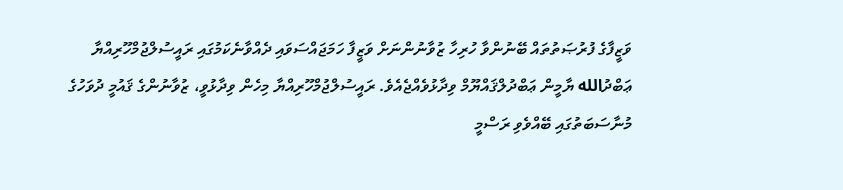ވަޒީފާގެ ފުރުޞަތުތައް ބޭނުންވާ ހުރިހާ ޒުވާނުންނަށް ވަޒީފާ ހަމަޖައްސަވައި ދެއްވާނެކަމުގައި ރައީސުލްޖުމްހޫރިއްޔާ ޢަބްދުالله ޔާމީން ޢަބްދުލްޤައްޔޫމް ވިދާޅުވެއްޖެއެވެ. ރައީސުލްޖުމްހޫރިއްޔާ މިހެން ވިދާޅުވީ، ޒުވާނުންގެ ޤައުމީ ދުވަހުގެ މުނާސަބަތުގައި ބޭއްވެވި ރަސްމީ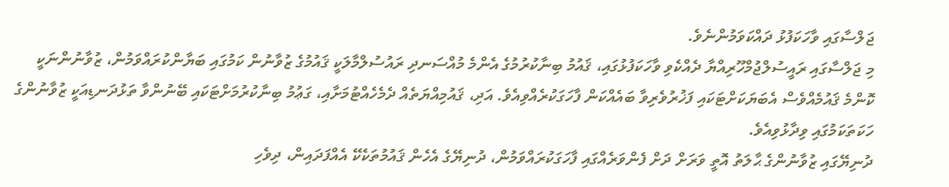ޖަލްސާގައި ވާހަކަފުޅު ދައްކަވަމުންނެވެ.
މި ޖަލްސާގައި ރައީސުލްޖުމްހޫރިއްޔާ ދެއްކެވި ވާހަކަފުޅުގައި، ޤައުމު ބިނާކުރުމުގެ އެންމެ މުއްސަނދި ރައުސުލްމާލަކީ ޤައުމުގެ ޒުވާނުން ކަމުގައި ބަޔާންކުރައްވަމުން، ޒުވާނުންނަކީ ކޮންމެ ޤައުމެއްވެސް އެބަޔަކަށްޓަކައި ފަޚުރުވެރިވާ ބައެއްކަން ފާހަގަކުރެއްވިއެވެ. އަދި، ޤައުމިއްޔަތެއް ދެމެހެއްޓުމަށާއި، ގަޢުމު ބިނާކުރުމަށްޓަކައި ބޭނުންވާ ތަޅުދަނޑިއަކީ ޒުވާނުންގެ ހަކަތަކަމުގައި ވިދާޅުވިއެވެ.
ދުނިޔޭގައި ޒުވާނުންގެ ޙާލަތު އޮތީ ވަރަށް ދަށް ފެންވަރެއްގައި ފާހަގަކުރައްވަމުން، ދުނިޔޭގެ އެހެން ޤައުމުތަކެކޭ އެއްފަދައިން، ދިވެހި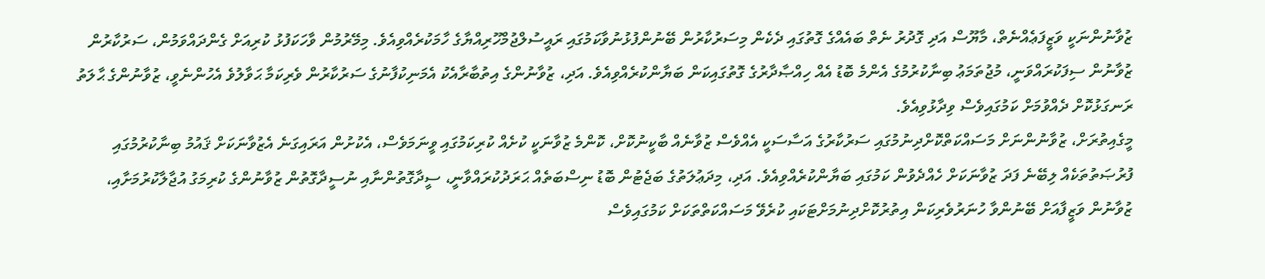ޒުވާނުންނަކީ ވަޒީފަޢެއްނެތް، މާޔޫސް އަދި ގޮދުރު ނެތް ބައެއްގެ ގޮތުގައި ދެކެން މިސަރުކާރުން ބޭނުންފުޅުނުވާކަމުގައި ރައީސުލްޖުމްހޫރިއްޔާގެ ހާމަކުރެއްވިއެވެ. މިމޭރުމުން ވާހަކަފުޅު ކުރިއަށް ގެންދައްވަމުން، ސަރުކާރުން ޒުވާނުން ސިފަކުރައްވަނީ، މުޖުތަމަޢު ބިނާކުރުމުގެ އެންމެ ބޮޑު އެއް ހިއްޞާދާރުގެ ގޮތުގައިކަން ބަޔާންކުރެއްވިއެވެ. އަދި، ޒުވާނުންގެ އިތުބާރާއެކު އެމަނިކުފާނުގެ ސަރުކާރުން ވެރިކަމާ ޙަވާލުވެ އެހުންނެވީ، ޒުވާނުންގެ ޙާލަތު ރަނގަޅުކޮށް ދެއްވުމަށް ކަމުގައިވެސް ވިދާޅުވިއެވެ.
މީގެއިތުރަށް، ޒުވާނުންނަށް މަސައްކަތްކޮށްދިނުމުގައި ސަރުކާރުގެ އަސާސަކީ އެއްވެސް ޒުވާނެއް ބާކީނުކޮށް، ކޮންމެ ޒުވާނަކީ ކުށެއް ކުރިކަމުގައި ވީނަމަވެސް، އެކުށުން އަރައިގަނެ އެޒުވާނަކަށް ޤައުމު ބިނާކުރުމުގައި ފުރުޞަތުތަކެއް ލިބޭނެ ފަދަ ޒުވާނަކަށް ހެއްދެވުން ކަމުގައި ބަޔާންކުރެއްވިއެވެ. އަދި، މިދަޢުލަތުގެ ބަޖެޓުން ބޮޑު ނިސްބަތެއް ޙަރަދުކުރައްވާނީ، ސީދާގޮތުންނާއި ނުސީދާގޮތުން ޒުވާނުންގެ ކުރިމަގު އުޖާލާކުރުމަށާއި، ޒުވާނުން ވަޒީފާއަށް ބޭނުންވާ ހުނަރުވެރިކަން އިތުރުކޮށްދިނުމަށްޓަކައި ކުރެވޭ މަސައްކަތްތަކަށް ކަމުގައިވެސް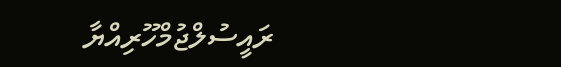ރައީސުލްޖުމްހޫރިއްޔާ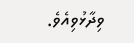ވިދާޅުވިއެވެ.